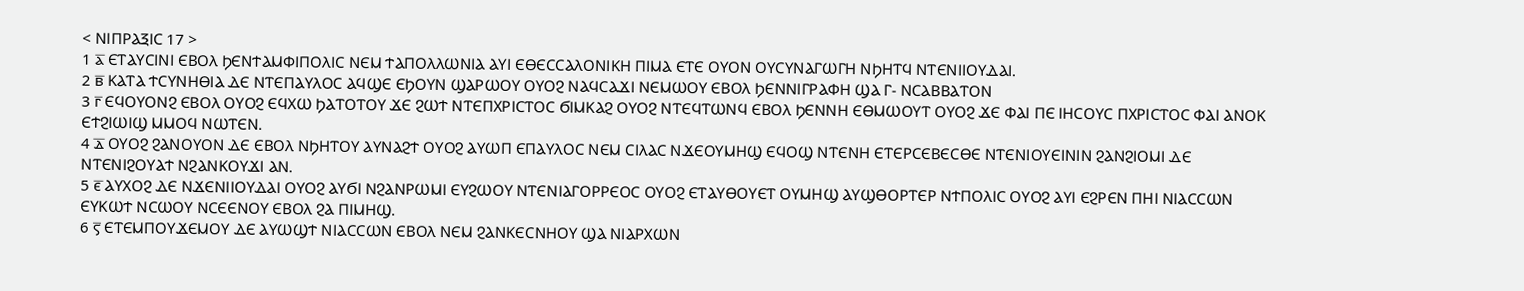< ⲚⲒⲠⲢⲀⲜⲒⲤ 17 >
1 ⲁ̅ ⲈⲦⲀⲨⲤⲒⲚⲒ ⲈⲂⲞⲖ ϦⲈⲚϮⲀⲘⲪⲒⲠⲞⲖⲒⲤ ⲚⲈⲘ ϮⲀⲠⲞⲖⲖⲰⲚⲒⲀ ⲀⲨⲒ ⲈⲐⲈⲤⲤⲀⲖⲞⲚⲒⲔⲎ ⲠⲒⲘⲀ ⲈⲦⲈ ⲞⲨⲞⲚ ⲞⲨⲤⲨⲚⲀⲄⲰⲄⲎ ⲚϦⲎⲦϤ ⲚⲦⲈⲚⲒⲒⲞⲨⲆⲀⲒ.
2 ⲃ̅ ⲔⲀⲦⲀ ϮⲤⲨⲚⲎⲐⲒⲀ ⲆⲈ ⲚⲦⲈⲠⲀⲨⲖⲞⲤ ⲀϤϢⲈ ⲈϦⲞⲨⲚ ϢⲀⲢⲰⲞⲨ ⲞⲨⲞϨ ⲚⲀϤⲤⲀϪⲒ ⲚⲈⲘⲰⲞⲨ ⲈⲂⲞⲖ ϦⲈⲚⲚⲒⲄⲢⲀⲪⲎ ϢⲀ Ⲅ- ⲚⲤⲀⲂⲂⲀⲦⲞⲚ
3 ⲅ̅ ⲈϤⲞⲨⲞⲚϨ ⲈⲂⲞⲖ ⲞⲨⲞϨ ⲈϤⲬⲰ ϦⲀⲦⲞⲦⲞⲨ ϪⲈ ϨⲰϮ ⲚⲦⲈⲠⲬⲢⲒⲤⲦⲞⲤ ϬⲒⲘⲔⲀϨ ⲞⲨⲞϨ ⲚⲦⲈϤⲦⲰⲚϤ ⲈⲂⲞⲖ ϦⲈⲚⲚⲎ ⲈⲐⲘⲰⲞⲨⲦ ⲞⲨⲞϨ ϪⲈ ⲪⲀⲒ ⲠⲈ ⲒⲎⲤⲞⲨⲤ ⲠⲬⲢⲒⲤⲦⲞⲤ ⲪⲀⲒ ⲀⲚⲞⲔ ⲈϮϨⲒⲰⲒϢ ⲘⲘⲞϤ ⲚⲰⲦⲈⲚ.
4 ⲇ̅ ⲞⲨⲞϨ ϨⲀⲚⲞⲨⲞⲚ ⲆⲈ ⲈⲂⲞⲖ ⲚϦⲎⲦⲞⲨ ⲀⲨⲚⲀϨϮ ⲞⲨⲞϨ ⲀⲨⲰⲠ ⲈⲠⲀⲨⲖⲞⲤ ⲚⲈⲘ ⲤⲒⲖⲀⲤ ⲚϪⲈⲞⲨⲘⲎϢ ⲈϤⲞϢ ⲚⲦⲈⲚⲎ ⲈⲦⲈⲢⲤⲈⲂⲈⲤⲐⲈ ⲚⲦⲈⲚⲒⲞⲨⲈⲒⲚⲒⲚ ϨⲀⲚϨⲒⲞⲘⲒ ⲆⲈ ⲚⲦⲈⲚⲒϨⲞⲨⲀϮ ⲚϨⲀⲚⲔⲞⲨϪⲒ ⲀⲚ.
5 ⲉ̅ ⲀⲨⲬⲞϨ ⲆⲈ ⲚϪⲈⲚⲒⲒⲞⲨⲆⲀⲒ ⲞⲨⲞϨ ⲀⲨϬⲒ ⲚϨⲀⲚⲢⲰⲘⲒ ⲈⲨϨⲰⲞⲨ ⲚⲦⲈⲚⲒⲀⲄⲞⲢⲢⲈⲞⲤ ⲞⲨⲞϨ ⲈⲦⲀⲨⲐⲞⲨⲈⲦ ⲞⲨⲘⲎϢ ⲀⲨϢⲐⲞⲢⲦⲈⲢ ⲚϮⲠⲞⲖⲒⲤ ⲞⲨⲞϨ ⲀⲨⲒ ⲈϨⲢⲈⲚ ⲠⲎⲒ ⲚⲒⲀⲤⲤⲰⲚ ⲈⲨⲔⲰϮ ⲚⲤⲰⲞⲨ ⲚⲤⲈⲈⲚⲞⲨ ⲈⲂⲞⲖ ϨⲀ ⲠⲒⲘⲎϢ.
6 ⲋ̅ ⲈⲦⲈⲘⲠⲞⲨϪⲈⲘⲞⲨ ⲆⲈ ⲀⲨⲰϢϮ ⲚⲒⲀⲤⲤⲰⲚ ⲈⲂⲞⲖ ⲚⲈⲘ ϨⲀⲚⲔⲈⲤⲚⲎⲞⲨ ϢⲀ ⲚⲒⲀⲢⲬⲰⲚ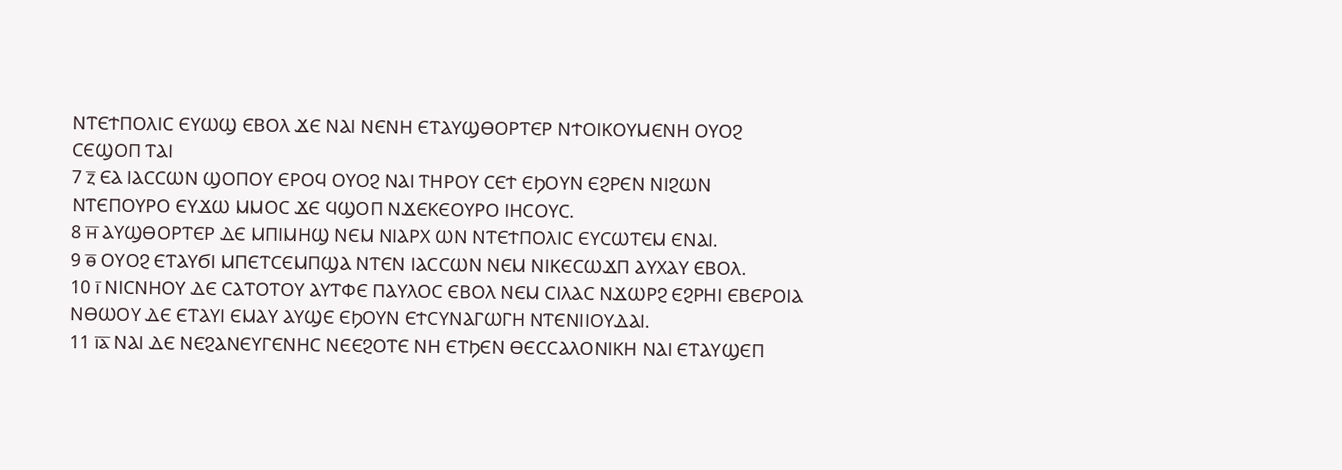ⲚⲦⲈϮⲠⲞⲖⲒⲤ ⲈⲨⲰϢ ⲈⲂⲞⲖ ϪⲈ ⲚⲀⲒ ⲚⲈⲚⲎ ⲈⲦⲀⲨϢⲐⲞⲢⲦⲈⲢ ⲚϮⲞⲒⲔⲞⲨⲘⲈⲚⲎ ⲞⲨⲞϨ ⲤⲈϢⲞⲠ ⲦⲀⲒ
7 ⲍ̅ ⲈⲀ ⲒⲀⲤⲤⲰⲚ ϢⲞⲠⲞⲨ ⲈⲢⲞϤ ⲞⲨⲞϨ ⲚⲀⲒ ⲦⲎⲢⲞⲨ ⲤⲈϮ ⲈϦⲞⲨⲚ ⲈϨⲢⲈⲚ ⲚⲒϨⲰⲚ ⲚⲦⲈⲠⲞⲨⲢⲞ ⲈⲨϪⲰ ⲘⲘⲞⲤ ϪⲈ ϤϢⲞⲠ ⲚϪⲈⲔⲈⲞⲨⲢⲞ ⲒⲎⲤⲞⲨⲤ.
8 ⲏ̅ ⲀⲨϢⲐⲞⲢⲦⲈⲢ ⲆⲈ ⲘⲠⲒⲘⲎϢ ⲚⲈⲘ ⲚⲒⲀⲢⲬ ⲰⲚ ⲚⲦⲈϮⲠⲞⲖⲒⲤ ⲈⲨⲤⲰⲦⲈⲘ ⲈⲚⲀⲒ.
9 ⲑ̅ ⲞⲨⲞϨ ⲈⲦⲀⲨϬⲒ ⲘⲠⲈⲦⲤⲈⲘⲠϢⲀ ⲚⲦⲈⲚ ⲒⲀⲤⲤⲰⲚ ⲚⲈⲘ ⲚⲒⲔⲈⲤⲰϪⲠ ⲀⲨⲬⲀⲨ ⲈⲂⲞⲖ.
10 ⲓ̅ ⲚⲒⲤⲚⲎⲞⲨ ⲆⲈ ⲤⲀⲦⲞⲦⲞⲨ ⲀⲨⲦⲪⲈ ⲠⲀⲨⲖⲞⲤ ⲈⲂⲞⲖ ⲚⲈⲘ ⲤⲒⲖⲀⲤ ⲚϪⲰⲢϨ ⲈϨⲢⲎⲒ ⲈⲂⲈⲢⲞⲒⲀ ⲚⲐⲰⲞⲨ ⲆⲈ ⲈⲦⲀⲨⲒ ⲈⲘⲀⲨ ⲀⲨϢⲈ ⲈϦⲞⲨⲚ ⲈϮⲤⲨⲚⲀⲄⲰⲄⲎ ⲚⲦⲈⲚⲒⲒⲞⲨⲆⲀⲒ.
11 ⲓ̅ⲁ̅ ⲚⲀⲒ ⲆⲈ ⲚⲈϨⲀⲚⲈⲨⲄⲈⲚⲎⲤ ⲚⲈⲈϨⲞⲦⲈ ⲚⲎ ⲈⲦϦⲈⲚ ⲐⲈⲤⲤⲀⲖⲞⲚⲒⲔⲎ ⲚⲀⲒ ⲈⲦⲀⲨϢⲈⲠ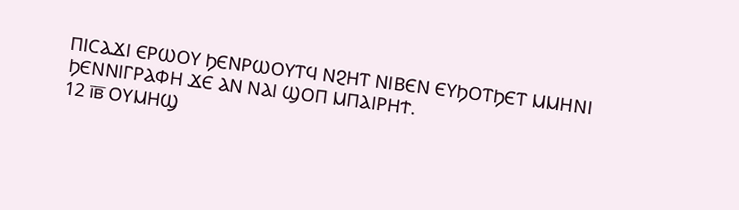ⲠⲒⲤⲀϪⲒ ⲈⲢⲰⲞⲨ ϦⲈⲚⲢⲰⲞⲨⲦϤ ⲚϨⲎⲦ ⲚⲒⲂⲈⲚ ⲈⲨϦⲞⲦϦⲈⲦ ⲘⲘⲎⲚⲒ ϦⲈⲚⲚⲒⲄⲢⲀⲪⲎ ϪⲈ ⲀⲚ ⲚⲀⲒ ϢⲞⲠ ⲘⲠⲀⲒⲢⲎϮ.
12 ⲓ̅ⲃ̅ ⲞⲨⲘⲎϢ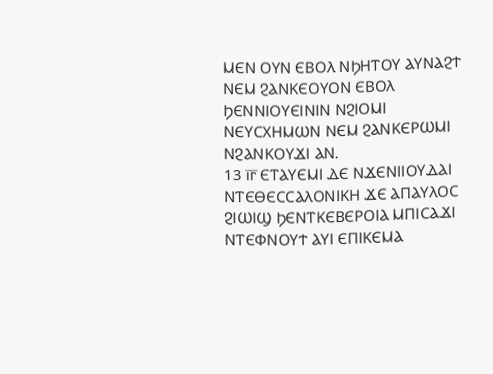ⲘⲈⲚ ⲞⲨⲚ ⲈⲂⲞⲖ ⲚϦⲎⲦⲞⲨ ⲀⲨⲚⲀϨϮ ⲚⲈⲘ ϨⲀⲚⲔⲈⲞⲨⲞⲚ ⲈⲂⲞⲖ ϦⲈⲚⲚⲒⲞⲨⲈⲒⲚⲒⲚ ⲚϨⲒⲞⲘⲒ ⲚⲈⲨⲤⲬⲎⲘⲰⲚ ⲚⲈⲘ ϨⲀⲚⲔⲈⲢⲰⲘⲒ ⲚϨⲀⲚⲔⲞⲨϪⲒ ⲀⲚ.
13 ⲓ̅ⲅ̅ ⲈⲦⲀⲨⲈⲘⲒ ⲆⲈ ⲚϪⲈⲚⲒⲒⲞⲨⲆⲀⲒ ⲚⲦⲈⲐⲈⲤⲤⲀⲖⲞⲚⲒⲔⲎ ϪⲈ ⲀⲠⲀⲨⲖⲞⲤ ϨⲒⲰⲒϢ ϦⲈⲚⲦⲔⲈⲂⲈⲢⲞⲒⲀ ⲘⲠⲒⲤⲀϪⲒ ⲚⲦⲈⲪⲚⲞⲨϮ ⲀⲨⲒ ⲈⲠⲒⲔⲈⲘⲀ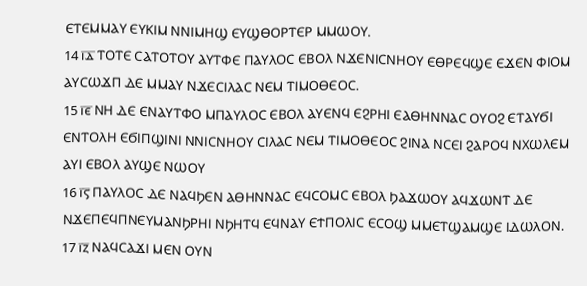ⲈⲦⲈⲘⲘⲀⲨ ⲈⲨⲔⲒⲘ ⲚⲚⲒⲘⲎϢ ⲈⲨϢⲐⲞⲢⲦⲈⲢ ⲘⲘⲰⲞⲨ.
14 ⲓ̅ⲇ̅ ⲦⲞⲦⲈ ⲤⲀⲦⲞⲦⲞⲨ ⲀⲨⲦⲪⲈ ⲠⲀⲨⲖⲞⲤ ⲈⲂⲞⲖ ⲚϪⲈⲚⲒⲤⲚⲎⲞⲨ ⲈⲐⲢⲈϤϢⲈ ⲈϪⲈⲚ ⲪⲒⲞⲘ ⲀⲨⲤⲰϪⲠ ⲆⲈ ⲘⲘⲀⲨ ⲚϪⲈⲤⲒⲖⲀⲤ ⲚⲈⲘ ⲦⲒⲘⲞⲐⲈⲞⲤ.
15 ⲓ̅ⲉ̅ ⲚⲎ ⲆⲈ ⲈⲚⲀⲨⲦⲪⲞ ⲘⲠⲀⲨⲖⲞⲤ ⲈⲂⲞⲖ ⲀⲨⲈⲚϤ ⲈϨⲢⲎⲒ ⲈⲀⲐⲎⲚⲚⲀⲤ ⲞⲨⲞϨ ⲈⲦⲀⲨϬⲒ ⲈⲚⲦⲞⲖⲎ ⲈϬⲒⲠϢⲒⲚⲒ ⲚⲚⲒⲤⲚⲎⲞⲨ ⲤⲒⲖⲀⲤ ⲚⲈⲘ ⲦⲒⲘⲞⲐⲈⲞⲤ ϨⲒⲚⲀ ⲚⲤⲈⲒ ϨⲀⲢⲞϤ ⲚⲬⲰⲖⲈⲘ ⲀⲨⲒ ⲈⲂⲞⲖ ⲀⲨϢⲈ ⲚⲰⲞⲨ
16 ⲓ̅ⲋ̅ ⲠⲀⲨⲖⲞⲤ ⲆⲈ ⲚⲀϤϦⲈⲚ ⲀⲐⲎⲚⲚⲀⲤ ⲈϤⲤⲞⲘⲤ ⲈⲂⲞⲖ ϦⲀϪⲰⲞⲨ ⲀϤϪⲰⲚⲦ ⲆⲈ ⲚϪⲈⲠⲈϤⲠⲚⲈⲨⲘⲀⲚϦⲢⲎⲒ ⲚϦⲎⲦϤ ⲈϤⲚⲀⲨ ⲈϮⲠⲞⲖⲒⲤ ⲈⲤⲞϢ ⲘⲘⲈⲦϢⲀⲘϢⲈ ⲒⲆⲰⲖⲞⲚ.
17 ⲓ̅ⲍ̅ ⲚⲀϤⲤⲀϪⲒ ⲘⲈⲚ ⲞⲨⲚ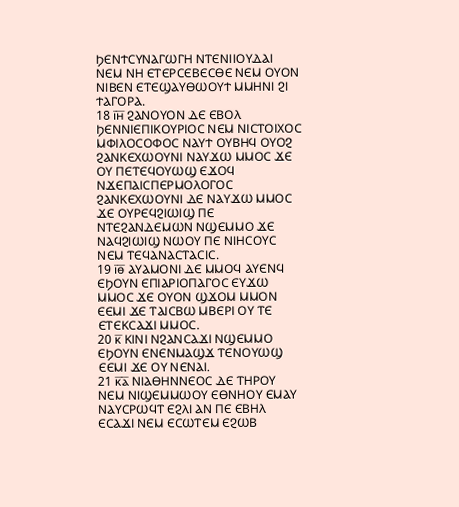ϦⲈⲚϮⲤⲨⲚⲀⲄⲰⲄⲎ ⲚⲦⲈⲚⲒⲒⲞⲨⲆⲀⲒ ⲚⲈⲘ ⲚⲎ ⲈⲦⲈⲢⲤⲈⲂⲈⲤⲐⲈ ⲚⲈⲘ ⲞⲨⲞⲚ ⲚⲒⲂⲈⲚ ⲈⲦⲈϢⲀⲨⲐⲰⲞⲨϮ ⲘⲘⲎⲚⲒ ϨⲒ ϮⲀⲄⲞⲢⲀ.
18 ⲓ̅ⲏ̅ ϨⲀⲚⲞⲨⲞⲚ ⲆⲈ ⲈⲂⲞⲖ ϦⲈⲚⲚⲒⲈⲠⲒⲔⲞⲨⲢⲒⲞⲤ ⲚⲈⲘ ⲚⲒⲤⲦⲞⲒⲬⲞⲤ ⲘⲪⲒⲖⲞⲤⲞⲪⲞⲤ ⲚⲀⲨϮ ⲞⲨⲂⲎϤ ⲞⲨⲞϨ ϨⲀⲚⲔⲈⲬⲰⲞⲨⲚⲒ ⲚⲀⲨϪⲰ ⲘⲘⲞⲤ ϪⲈ ⲞⲨ ⲠⲈⲦⲈϤⲞⲨⲰϢ ⲈϪⲞϤ ⲚϪⲈⲠⲀⲒⲤⲠⲈⲢⲘⲞⲖⲞⲄⲞⲤ ϨⲀⲚⲔⲈⲬⲰⲞⲨⲚⲒ ⲆⲈ ⲚⲀⲨϪⲰ ⲘⲘⲞⲤ ϪⲈ ⲞⲨⲢⲈϤϨⲒⲰⲒϢ ⲠⲈ ⲚⲦⲈϨⲀⲚⲆⲈⲘⲰⲚ ⲚϢⲈⲘⲘⲞ ϪⲈ ⲚⲀϤϨⲒⲰⲒϢ ⲚⲰⲞⲨ ⲠⲈ ⲚⲒⲎⲤⲞⲨⲤ ⲚⲈⲘ ⲦⲈϤⲀⲚⲀⲤⲦⲀⲤⲒⲤ.
19 ⲓ̅ⲑ̅ ⲀⲨⲀⲘⲞⲚⲒ ⲆⲈ ⲘⲘⲞϤ ⲀⲨⲈⲚϤ ⲈϦⲞⲨⲚ ⲈⲠⲒⲀⲢⲒⲞⲠⲀⲄⲞⲤ ⲈⲨϪⲰ ⲘⲘⲞⲤ ϪⲈ ⲞⲨⲞⲚ ϢϪⲞⲘ ⲘⲘⲞⲚ ⲈⲈⲘⲒ ϪⲈ ⲦⲀⲒⲤⲂⲰ ⲘⲂⲈⲢⲒ ⲞⲨ ⲦⲈ ⲈⲦⲈⲔⲤⲀϪⲒ ⲘⲘⲞⲤ.
20 ⲕ̅ ⲔⲒⲚⲒ ⲚϨⲀⲚⲤⲀϪⲒ ⲚϢⲈⲘⲘⲞ ⲈϦⲞⲨⲚ ⲈⲚⲈⲚⲘⲀϢϪ ⲦⲈⲚⲞⲨⲰϢ ⲈⲈⲘⲒ ϪⲈ ⲞⲨ ⲚⲈⲚⲀⲒ.
21 ⲕ̅ⲁ̅ ⲚⲒⲀⲐⲎⲚⲚⲈⲞⲤ ⲆⲈ ⲦⲎⲢⲞⲨ ⲚⲈⲘ ⲚⲒϢⲈⲘⲘⲰⲞⲨ ⲈⲐⲚⲎⲞⲨ ⲈⲘⲀⲨ ⲚⲀⲨⲤⲢⲰϤⲦ ⲈϨⲖⲒ ⲀⲚ ⲠⲈ ⲈⲂⲎⲖ ⲈⲤⲀϪⲒ ⲚⲈⲘ ⲈⲤⲰⲦⲈⲘ ⲈϨⲰⲂ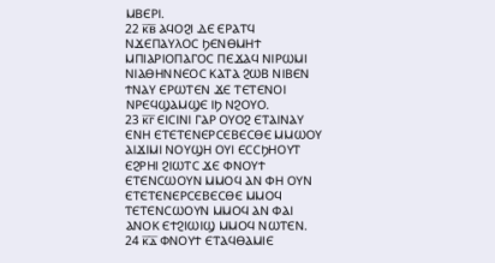ⲘⲂⲈⲢⲒ.
22 ⲕ̅ⲃ̅ ⲀϤⲞϨⲒ ⲆⲈ ⲈⲢⲀⲦϤ ⲚϪⲈⲠⲀⲨⲖⲞⲤ ϦⲈⲚⲐⲘⲎϮ ⲘⲠⲒⲀⲢⲒⲞⲠⲀⲄⲞⲤ ⲠⲈϪⲀϤ ⲚⲒⲢⲰⲘⲒ ⲚⲒⲀⲐⲎⲚⲚⲈⲞⲤ ⲔⲀⲦⲀ ϨⲰⲂ ⲚⲒⲂⲈⲚ ϮⲚⲀⲨ ⲈⲢⲰⲦⲈⲚ ϪⲈ ⲦⲈⲦⲈⲚⲞⲒ ⲚⲢⲈϤϢⲀⲘϢⲈ ⲒϦ ⲚϨⲞⲨⲞ.
23 ⲕ̅ⲅ̅ ⲈⲒⲤⲒⲚⲒ ⲄⲀⲢ ⲞⲨⲞϨ ⲈⲦⲀⲒⲚⲀⲨ ⲈⲚⲎ ⲈⲦⲈⲦⲈⲚⲈⲢⲤⲈⲂⲈⲤⲐⲈ ⲘⲘⲰⲞⲨ ⲀⲒϪⲒⲘⲒ ⲚⲞⲨϢⲎ ⲞⲨⲒ ⲈⲤⲤϦⲎⲞⲨⲦ ⲈϨⲢⲎⲒ ϨⲒⲰⲦⲤ ϪⲈ ⲪⲚⲞⲨϮ ⲈⲦⲈⲚⲤⲰⲞⲨⲚ ⲘⲘⲞϤ ⲀⲚ ⲪⲎ ⲞⲨⲚ ⲈⲦⲈⲦⲈⲚⲈⲢⲤⲈⲂⲈⲤⲐⲈ ⲘⲘⲞϤ ⲦⲈⲦⲈⲚⲤⲰⲞⲨⲚ ⲘⲘⲞϤ ⲀⲚ ⲪⲀⲒ ⲀⲚⲞⲔ ⲈϮϨⲒⲰⲒϢ ⲘⲘⲞϤ ⲚⲰⲦⲈⲚ.
24 ⲕ̅ⲇ̅ ⲪⲚⲞⲨϮ ⲈⲦⲀϤⲐⲀⲘⲒⲈ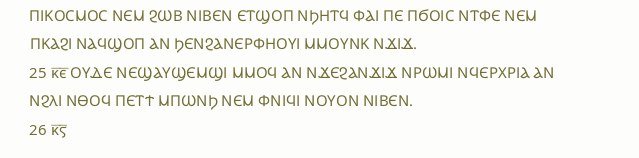ⲠⲒⲔⲞⲤⲘⲞⲤ ⲚⲈⲘ ϨⲰⲂ ⲚⲒⲂⲈⲚ ⲈⲦϢⲞⲠ ⲚϦⲎⲦϤ ⲪⲀⲒ ⲠⲈ ⲠϬⲞⲒⲤ ⲚⲦⲪⲈ ⲚⲈⲘ ⲠⲔⲀϨⲒ ⲚⲀϤϢⲞⲠ ⲀⲚ ϦⲈⲚϨⲀⲚⲈⲢⲪⲎⲞⲨⲒ ⲘⲘⲞⲨⲚⲔ ⲚϪⲒϪ.
25 ⲕ̅ⲉ̅ ⲞⲨⲆⲈ ⲚⲈϢⲀⲨϢⲈⲘϢⲒ ⲘⲘⲞϤ ⲀⲚ ⲚϪⲈϨⲀⲚϪⲒϪ ⲚⲢⲰⲘⲒ ⲚϤⲈⲢⲬⲢⲒⲀ ⲀⲚ ⲚϨⲖⲒ ⲚⲐⲞϤ ⲠⲈⲦϮ ⲘⲠⲰⲚϦ ⲚⲈⲘ ⲪⲚⲒϤⲒ ⲚⲞⲨⲞⲚ ⲚⲒⲂⲈⲚ.
26 ⲕ̅ⲋ̅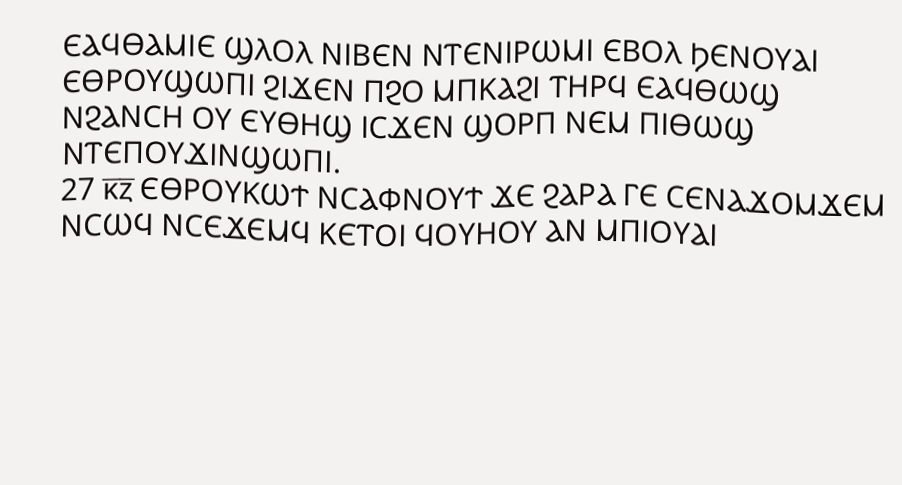ⲈⲀϤⲐⲀⲘⲒⲈ ϢⲖⲞⲖ ⲚⲒⲂⲈⲚ ⲚⲦⲈⲚⲒⲢⲰⲘⲒ ⲈⲂⲞⲖ ϦⲈⲚⲞⲨⲀⲒ ⲈⲐⲢⲞⲨϢⲰⲠⲒ ϨⲒϪⲈⲚ ⲠϨⲞ ⲘⲠⲔⲀϨⲒ ⲦⲎⲢϤ ⲈⲀϤⲐⲰϢ ⲚϨⲀⲚⲤⲎ ⲞⲨ ⲈⲨⲐⲎϢ ⲒⲤϪⲈⲚ ϢⲞⲢⲠ ⲚⲈⲘ ⲠⲒⲐⲰϢ ⲚⲦⲈⲠⲞⲨϪⲒⲚϢⲰⲠⲒ.
27 ⲕ̅ⲍ̅ ⲈⲐⲢⲞⲨⲔⲰϮ ⲚⲤⲀⲪⲚⲞⲨϮ ϪⲈ ϨⲀⲢⲀ ⲄⲈ ⲤⲈⲚⲀϪⲞⲘϪⲈⲘ ⲚⲤⲰϤ ⲚⲤⲈϪⲈⲘϤ ⲔⲈⲦⲞⲒ ϤⲞⲨⲎⲞⲨ ⲀⲚ ⲘⲠⲒⲞⲨⲀⲒ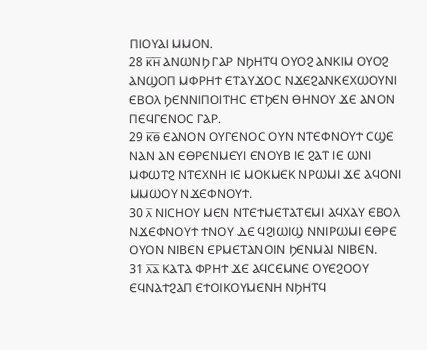ⲠⲒⲞⲨⲀⲒ ⲘⲘⲞⲚ.
28 ⲕ̅ⲏ̅ ⲀⲚⲰⲚϦ ⲄⲀⲢ ⲚϦⲎⲦϤ ⲞⲨⲞϨ ⲀⲚⲔⲒⲘ ⲞⲨⲞϨ ⲀⲚϢⲞⲠ ⲘⲪⲢⲎϮ ⲈⲦⲀⲨϪⲞⲤ ⲚϪⲈϨⲀⲚⲔⲈⲬⲰⲞⲨⲚⲒ ⲈⲂⲞⲖ ϦⲈⲚⲚⲒⲠⲞⲒⲦⲎⲤ ⲈⲦϦⲈⲚ ⲐⲎⲚⲞⲨ ϪⲈ ⲀⲚⲞⲚ ⲠⲈϤⲄⲈⲚⲞⲤ ⲄⲀⲢ.
29 ⲕ̅ⲑ̅ ⲈⲀⲚⲞⲚ ⲞⲨⲄⲈⲚⲞⲤ ⲞⲨⲚ ⲚⲦⲈⲪⲚⲞⲨϮ ⲤϢⲈ ⲚⲀⲚ ⲀⲚ ⲈⲐⲢⲈⲚⲘⲈⲨⲒ ⲈⲚⲞⲨⲂ ⲒⲈ ϨⲀⲦ ⲒⲈ ⲰⲚⲒ ⲘⲪⲰⲦϨ ⲚⲦⲈⲬⲚⲎ ⲒⲈ ⲘⲞⲔⲘⲈⲔ ⲚⲢⲰⲘⲒ ϪⲈ ⲀϤⲞⲚⲒ ⲘⲘⲰⲞⲨ ⲚϪⲈⲪⲚⲞⲨϮ.
30 ⲗ̅ ⲚⲒⲤⲎⲞⲨ ⲘⲈⲚ ⲚⲦⲈϮⲘⲈⲦⲀⲦⲈⲘⲒ ⲀϤⲬⲀⲨ ⲈⲂⲞⲖ ⲚϪⲈⲪⲚⲞⲨϮ ϮⲚⲞⲨ ⲆⲈ ϤϨⲒⲰⲒϢ ⲚⲚⲒⲢⲰⲘⲒ ⲈⲐⲢⲈ ⲞⲨⲞⲚ ⲚⲒⲂⲈⲚ ⲈⲢⲘⲈⲦⲀⲚⲞⲒⲚ ϦⲈⲚⲘⲀⲒ ⲚⲒⲂⲈⲚ.
31 ⲗ̅ⲁ̅ ⲔⲀⲦⲀ ⲪⲢⲎϮ ϪⲈ ⲀϤⲤⲈⲘⲚⲈ ⲞⲨⲈϨⲞⲞⲨ ⲈϤⲚⲀϮϨⲀⲠ ⲈϮⲞⲒⲔⲞⲨⲘⲈⲚⲎ ⲚϦⲎⲦϤ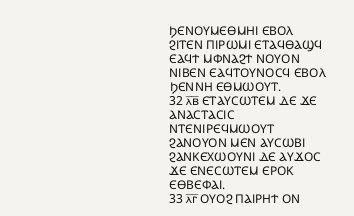ϦⲈⲚⲞⲨⲘⲈⲐⲘⲎⲒ ⲈⲂⲞⲖ ϨⲒⲦⲈⲚ ⲠⲒⲢⲰⲘⲒ ⲈⲦⲀϤⲐⲀϢϤ ⲈⲀϤϮ ⲘⲪⲚⲀϨϮ ⲚⲞⲨⲞⲚ ⲚⲒⲂⲈⲚ ⲈⲀϤⲦⲞⲨⲚⲞⲤϤ ⲈⲂⲞⲖ ϦⲈⲚⲚⲎ ⲈⲐⲘⲰⲞⲨⲦ.
32 ⲗ̅ⲃ̅ ⲈⲦⲀⲨⲤⲰⲦⲈⲘ ⲆⲈ ϪⲈ ⲀⲚⲀⲤⲦⲀⲤⲒⲤ ⲚⲦⲈⲚⲒⲢⲈϤⲘⲰⲞⲨⲦ ϨⲀⲚⲞⲨⲞⲚ ⲘⲈⲚ ⲀⲨⲤⲰⲂⲒ ϨⲀⲚⲔⲈⲬⲰⲞⲨⲚⲒ ⲆⲈ ⲀⲨϪⲞⲤ ϪⲈ ⲈⲚⲈⲤⲰⲦⲈⲘ ⲈⲢⲞⲔ ⲈⲐⲂⲈⲪⲀⲒ.
33 ⲗ̅ⲅ̅ ⲞⲨⲞϨ ⲠⲀⲒⲢⲎϮ ⲞⲚ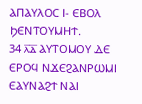ⲀⲠⲀⲨⲖⲞⲤ Ⲓ- ⲈⲂⲞⲖ ϦⲈⲚⲦⲞⲨⲘⲎϮ.
34 ⲗ̅ⲇ̅ ⲀⲨⲦⲞⲘⲞⲨ ⲆⲈ ⲈⲢⲞϤ ⲚϪⲈϨⲀⲚⲢⲰⲘⲒ ⲈⲀⲨⲚⲀϨϮ ⲚⲀⲒ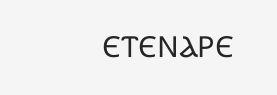ⲈⲦⲈⲚⲀⲢⲈ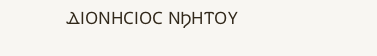ⲆⲒⲞⲚⲎⲤⲒⲞⲤ ⲚϦⲎⲦⲞⲨ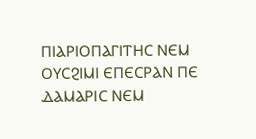ⲠⲒⲀⲢⲒⲞⲠⲀⲄⲒⲦⲎⲤ ⲚⲈⲘ ⲞⲨⲤϨⲒⲘⲒ ⲈⲠⲈⲤⲢⲀⲚ ⲠⲈ ⲆⲀⲘⲀⲢⲒⲤ ⲚⲈⲘ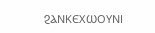ϨⲀⲚⲔⲈⲬⲰⲞⲨⲚⲒ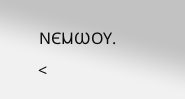ⲚⲈⲘⲰⲞⲨ.
<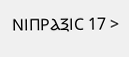ⲚⲒⲠⲢⲀⲜⲒⲤ 17 >